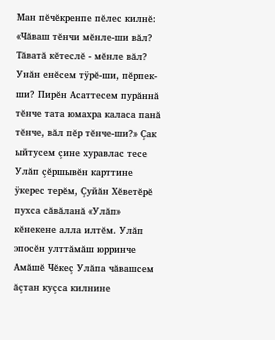Ман пĕчĕкренпе пĕлес килнĕ: «Чăваш тĕнчи мĕнле-ши вăл? Тăватă кĕтеслĕ - мĕнле вăл? Унăн енĕсем тÿрĕ-ши, пĕрпек-ши? Пирĕн Асаттесем пурăннă тĕнче тата юмахра каласа панă тĕнче, вăл пĕр тĕнче-ши?» Çак ыйтусем çине хуравлас тесе Улăп çĕршывĕн карттине ÿкерес терĕм, Çуйăн Хĕветĕрĕ пухса сăвăланă «Улăп» кĕнекене алла илтĕм. Улăп эпосĕн улттăмăш юрринче Амăшĕ Чĕкеç Улăпа чăвашсем ăçтан куçса килнине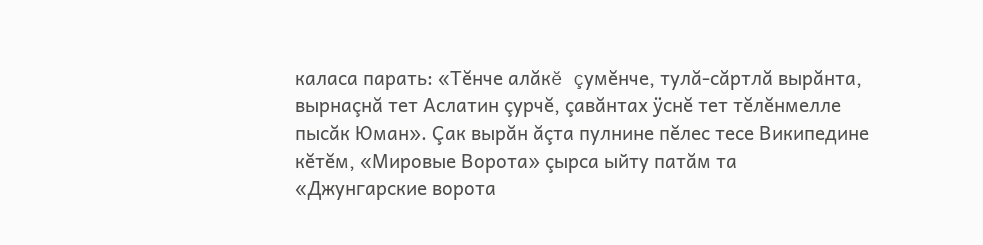каласа парать: «Тĕнче алăкĕ çумĕнче, тулă-сăртлă вырăнта, вырнаçнă тет Аслатин çурчĕ, çавăнтах ÿснĕ тет тĕлĕнмелле пысăк Юман». Çак вырăн ăçта пулнине пĕлес тесе Википедине кĕтĕм, «Мировые Ворота» çырса ыйту патăм та «Джунгарские ворота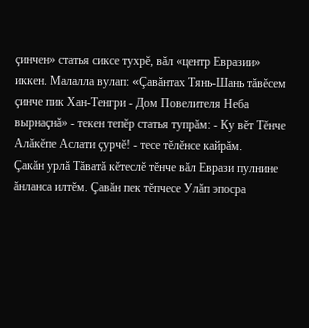çинчен» статья сиксе тухрĕ, вăл «центр Евразии» иккен. Малалла вулап: «Çавăнтах Тянь-Шань тăвĕсем çинче пик Хан-Тенгри - Дом Повелителя Неба вырнаçнă» - текен тепĕр статья тупрăм: - Ку вĕт Тĕнче Алăкĕпе Аслати çурчĕ! - тесе тĕлĕнсе кайрăм.
Çакăн урлă Тăватă кĕтеслĕ тĕнче вăл Еврази пулнине ăнланса илтĕм. Çавăн пек тĕпчесе Улăп эпосра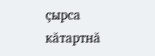çырса кăтартнă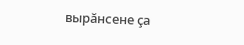вырăнсене çа